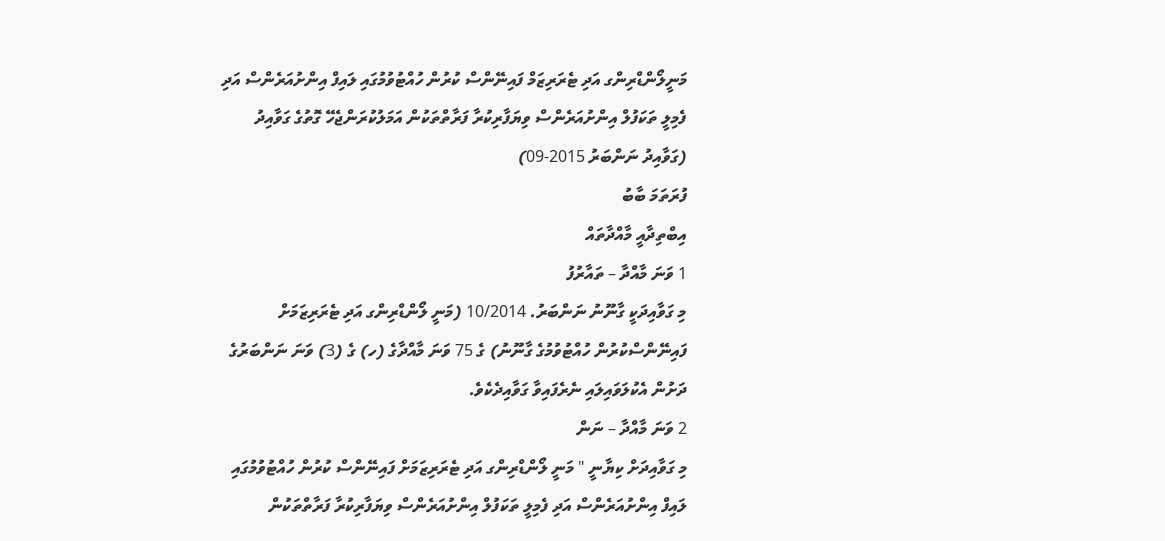މަނީލޯންޑްރިންގ އަދި ޓެރަރިޒަމް ފައިނޭންސް ކުރުން ހުއްޓުވުމުގައި ލައިފް އިންށުއަރެންސް އަދި ފެމިލީ ތަކަފުލް އިންށުއަރެންސް ވިޔަފާރިކުރާ ފަރާތްތަކުން އަމަލުކުރަންޖެހޭ ގޮތުގެ ގަވާއިދު
(ގަވާއިދު ނަންބަރު 2015-09)
ފުރަތަމަ ބާބު
އިބްތިދާއީ މާއްދާތައް
1 ވަނަ މާއްދާ – ތައާރުފު
މި ގަވާއިދަކީ ގާނޫނު ނަންބަރު. 10/2014 (މަނީ ލޯންޑްރިންގ އަދި ޓެރަރިޒަމަށް ފައިނޭންސްކުރުން ހުއްޓުވުމުގެ ގާނޫނު) ގެ 75 ވަނަ މާއްދާގެ (ހ) ގެ (3) ވަނަ ނަންބަރުގެ ދަށުން އެކުލަވައިލައި ނެރެފައިވާ ގަވާއިދެކެވެ.
2 ވަނަ މާއްދާ – ނަން
މި ގަވާއިދަށް ކިޔާނީ " މަނީ ލޯންޑްރިންގ އަދި ޓެރަރިޒަމަށް ފައިނޭންސް ކުރުން ހުއްޓުވުމުގައި ލައިފް އިންށުއަރެންސް އަދި ފެމިލީ ތަކަފުލް އިންށުއަރެންސް ވިޔަފާރިކުރާ ފަރާތްތަކުން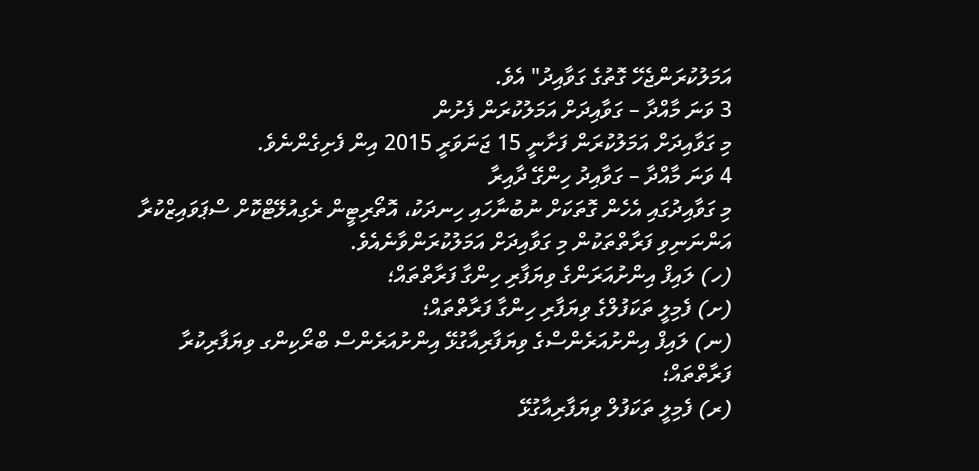އަމަލުކުރަންޖެހޭ ގޮތުގެ ގަވާއިދު" އެވެ.
3 ވަނަ މާއްދާ – ގަވާއިދަށް އަމަލުކުރަން ފެށުން
މި ގަވާއިދަށް އަމަލުކުރަން ފަށާނީ 15 ޖަނަވަރީ 2015 އިން ފެށިގެންނެވެ.
4 ވަނަ މާއްދާ – ގަވާއިދު ހިންގޭ ދާއިރާ
މި ގަވާއިދުގައި އެހެން ގޮތަކަށް ނުބުނާހައި ހިނދަކު، އޮތޯރިޓީން ރެގިއުލޭޓްކޮށް ސްޕަވައިޒްކުރާ އަންނަނިވި ފަރާތްތަކުން މި ގަވާއިދަށް އަމަލުކުރަންވާނެއެވެ.
(ހ) ލައިފް އިންށުއަރަންގެ ވިޔަފާރި ހިންގާ ފަރާތްތައް؛
(ށ) ފެމިލީ ތަކަފުލްގެ ވިޔަފާރި ހިންގާ ފަރާތްތައް؛
(ނ) ލައިފް އިންށުއަރެންސްގެ ވިޔަފާރިއާގުޅޭ އިންށުއަރެންސް ބްރޯކިންގ ވިޔަފާރިކުރާ ފަރާތްތައް؛
(ރ) ފެމިލީ ތަކަފުލް ވިޔަފާރިއާގުޅޭ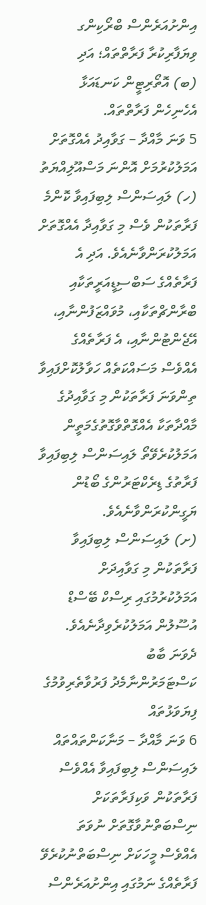އިންށުއަރެންސް ބްރޯކިންގ ވިޔަފާރިކުރާ ފަރާތްތައް؛ އަދި
(ބ) އޮތޯރިޓީން ކަނޑައަޅާ އެހެނިހެން ފަރާތްތައް.
5 ވަނަ މާއްދާ – ގަވާއިދު އެއްގޮތަށް އަމަލުކުރުމަށް އޮންނަ މަސްއޫލިއްޔަތު
(ހ) ލައިސަންސް ލިބިފައިވާ ކޮންމެ ފަރާތަކުން ވެސް މި ގަވާއިދާ އެއްގޮތަށް އަމަލުކުރަންވާނެއެވެ. އަދި އެ ފަރާތެއްގެ ސަބްސިޑީއަރީތަކާއި ބްރާންޗްތަކާއި، މުވައްޒަފުންނާއި، އޭޖެންޓުންނާއި، އެ ފަރާތެއްގެ އެއްވެސް މަސައްކަތެއް ހަވާލުކޮށްފައިވާ ތިންވަނަ ފަރާތަކުން މި ގަވާއިދުގެ މާއްދާތަކާ އެއްގޮތްވާގޮތުގެމަތީން އަމަލުކުރެވޭތޯ ލައިސަންސް ލިބިފައިވާ ފަރާތުގެ ޑިރެކްޓަރުންގެ ބޯޑުން ޔަގީންކުރަންވާނެއެވެ.
(ށ) ލައިސަންސް ލިބިފައިވާ ފަރާތަކުން މި ގަވާއިދަށް އަމަލުކުރުމުގައި ރިސްކް ބޭސްޑް އުސޫލުން އަމަލުކުރެވިދާނެއެވެ.
ދެވަނަ ބާބު
ކަސްޓަމަރުންނާމެދު ފަރުވާތެރިވުމުގެ ފިޔަވަޅުތައް
6 ވަނަ މާއްދާ – މަނާކަންތައްތައް
ލައިސަންސް ލިބިފައިވާ އެއްވެސް ފަރާތަކުން ވަކިފަރާތަކަށް ނިސްބަތްނުވާގޮތަށް ނުވަތަ އެއްވެސް މީހަކަށް ނިސްބަތްނުކުރެވޭ ފަރާތެއްގެ ނަމުގައި އިންށުއަރެންސް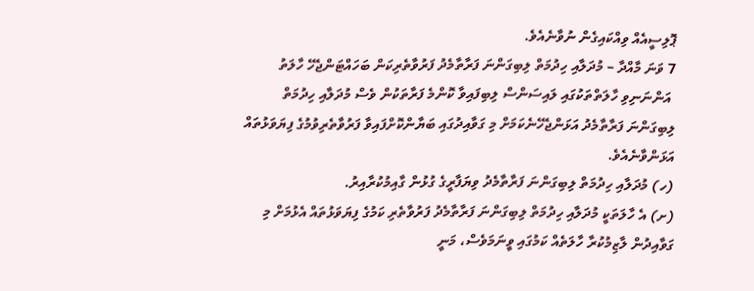ޕޮލިސީއެއް ވިއްކައިގެން ނުވާނެއެވެ.
7 ވަނަ މާއްދާ – މުދަލާއި ހިދުމަތް ލިބިގަންނަ ފަރާތާމެދު ފަރުވާތެރިކަން ބަހައްޓަންޖެހޭ ހާލަތު
 އަންނަނިވި ހާލަތްތަކުގައި ލައިސަންސް ލިބިފައިވާ ކޮންމެ ފަރާތަކުން ވެސް މުދަލާއި ހިދުމަތް ލިބިގަންނަ ފަރާތާމެދު އަޅަންޖެހޭނެކަމަށް މި ގަވާއިދުގައި ބަޔާންކޮށްފައިވާ ފަރުވާތެރިވުމުގެ ފިޔަވަޅުތައް އަޅަންވާނެއެވެ.
(ހ) މުދަލާއި ހިދުމަތް ލިބިގަންނަ ފަރާތާމެދު ވިޔަފާރީގެ ގުޅުން ގާއިމުކުރާއިރު.
(ށ) އެ ހާލަތަކީ މުދަލާއި ހިދުމަތް ލިބިގަންނަ ފަރާތާމެދު ފަރުވާތެރި ކަމުގެ ފިޔަވަޅުތައް އެޅުމަށް މި ގަވާއިދުން ލާޒިމުކުރާ ހާލަތެއް ކަމުގައި ވީނަމަވެސް، މަނީ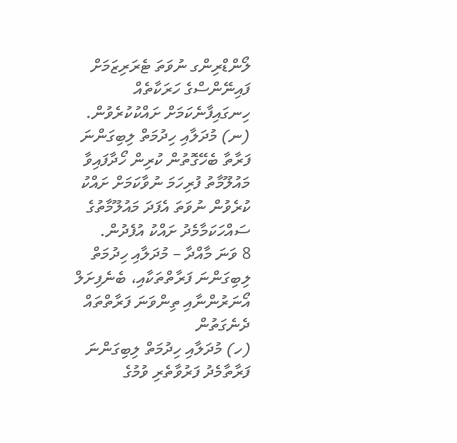ލޯންޑްރިންގ ނުވަތަ ޓެރަރިޒަމަށް ފައިނޭންސްގެ ހަރަކާތެއް ހިނގައިފާނެކަމަށް ށައްކުކުރެވުން.
(ނ) މުދަލާއި ހިދުމަތް ލިބިގަންނަ ފަރާތާ ބެހޭގޮތުން ކުރިން ހޯދާފައިވާ މައުލޫމާތު ފުރިހަމަ ނުވާކަމަށް ށައްކު ކުރެވުން ނުވަތަ އެފަދަ މައުލޫމާތުގެ ސައްހަކަމާމެދު ށައްކު އުފެދުން.
8 ވަނަ މާއްދާ – މުދަލާއި ހިދުމަތް ލިބިގަންނަ ފަރާތްތަކާއި، ބެނެފިށަލް އޯނަރުންނާއި ތިންވަނަ ފަރާތްތައް ދެނެގަތުން
(ހ) މުދަލާއި ހިދުމަތް ލިބިގަންނަ ފަރާތާމެދު ފަރުވާތެރި ވުމުގެ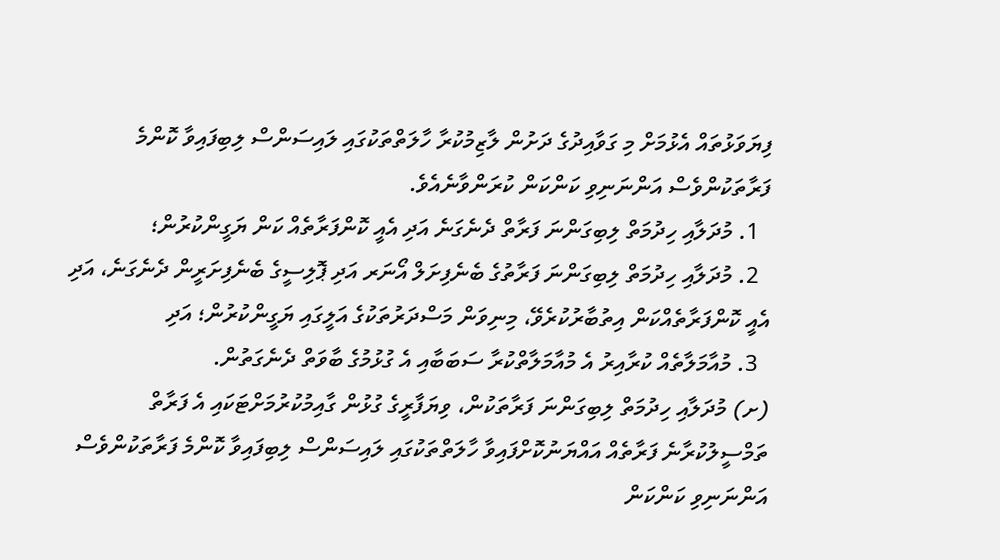ފިޔަވަޅުތައް އެޅުމަށް މި ގަވާއިދުގެ ދަށުން ލާޒިމުކުރާ ހާލަތްތަކުގައި ލައިސަންސް ލިބިފައިވާ ކޮންމެ ފަރާތަކުންވެސް އަންނަނިވި ކަންކަން ކުރަންވާނެއެވެ.
  1. މުދަލާއި ހިދުމަތް ލިބިގަންނަ ފަރާތް ދެނެގަނެ އަދި އެއީ ކޮންފަރާތެއް ކަން ޔަގީންކުރުން؛
  2. މުދަލާއި ހިދުމަތް ލިބިގަންނަ ފަރާތުގެ ބެނެފިށަލް އޯނަރ އަދި ޕޮލިސީގެ ބެނެފިށަރީން ދެނެގަނެ، އަދި އެއީ ކޮންފަރާތެއްކަން އިތުބާރުކުރެވޭ، މިނިވަން މަސްދަރުތަކުގެ އަލީގައި ޔަގީންކުރުން؛ އަދި
  3. މުއާމަލާތެއް ކުރާއިރު އެ މުއާމަލާތްކުރާ ސަބަބާއި އެ ގުޅުމުގެ ބާވަތް ދެނެގަތުން.
(ށ) މުދަލާއި ހިދުމަތް ލިބިގަންނަ ފަރާތަކުން، ވިޔަފާރީގެ ގުޅުން ގާއިމުކުރުމަށްޓަކައި އެ ފަރާތް ތަމްސީލުކުރާނެ ފަރާތެއް އައްޔަނުކޮށްފައިވާ ހާލަތްތަކުގައި ލައިސަންސް ލިބިފައިވާ ކޮންމެ ފަރާތަކުންވެސް އަންނަނިވި ކަންކަން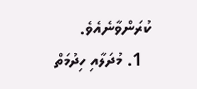ކުރަންވާނެއެވެ.
  1. މުދަލާއި ހިދުމަތް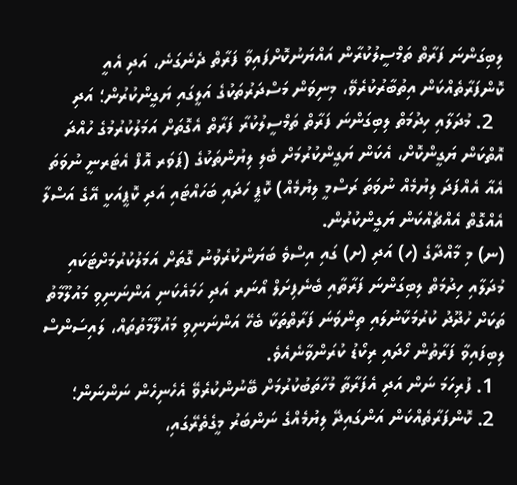ލިބިގަންނަ ފަރާތް ތަމްސީލުކުރާން އައްޔަނުކޮށްފައިވާ ފަރާތް ދެނެގަނެ، އަދި އެއީ ކޮންފަރާތެއްކަން އިތުބާރުކުރެވޭ، މިނިވަން މަސްދަރުތަކުގެ އަލީގައި ޔަގީންކުރުން؛ އަދި
  2. މުދަލާއި ހިދުމަތް ލިބިގަންނަ ފަރާތް ތަމްސީލުކުރާ ފަރާތް އެގޮތަށް އަމަލުކުރުމުގެ ހުއްދަ އޮތްކަން ޔަގީންކޮށް، އެކަން ޔަގީންކުރުމަށް ބެލި ލިޔުންތަކުގެ (ޕަވަރ އޮފް އެޓަރނީ ނުވަތަ އެއާ އެއްފަދަ ލިޔުމެއް ނުވަތަ ރަސްމީ ލިޔުމެއް) ކޮޕީ ހަދައި ބަހައްޓައި އަދި ކޮޕީއަކީ އޭގެ އަސްލާ އެއްގޮތް އެއްޗެއްކަން ޔަގީންކުރުން.
(ނ) މި މާއްދާގެ (ހ) އަދި (ށ) ގައި އިސްވެ ބަޔަންކުރެވުނު ގޮތަށް އަމަލުކުރުމަށްޓަކައި މުދަލާއި ހިދުމަތް ލިބިގަންނަ ފަރާތާއި ބެނެފިށަލް އޯނަރ އަދި ހަމައެކަނި އަންނަނިވި މައުލޫމާތު ތަކަށް ހުދޫދު ކުރުމަކާނުލައި ތިންވަނަ ފަރާތްތަކާ ބެހޭ އަންނަނިވި މައުލޫމާތުތައް، ލައިސަންސް ލިބިފައިވާ ފަރާތުން ހޯދައި ރިކޯޑު ކުރަންވާނެއެވެ.
  1. ފުރިހަމަ ނަން އަދި އެފަރާތާ މުހާތަބުކުރުމަށް ބޭނުންކުރެވޭ އެހެނިހެން ނަންނަން؛
  2. ކޮންފަރާތެއްކަން އަންގައިދޭ ލިޔުމެއްގެ ނަންބަރު މީގެތެރޭގައި،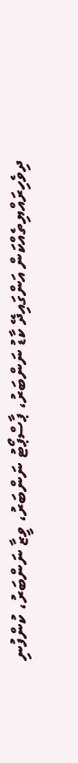ދިވެހިރައްޔިތެއްކަން އަންގައިދޭ ކާޑު ނަންބަރު، ޕާސްޕޯޓު ނަންބަރު، ވީޒާ ނަންބަރު، ކުންފުނި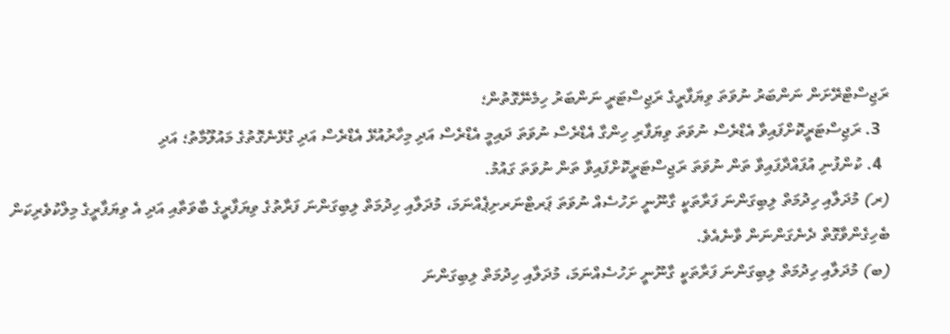ރަޖިސްޓްރޭށަން ނަންބަރު ނުވަތަ ވިޔަފާރީގެ ރަޖިސްޓަރީ ނަންބަރު ހިމެނޭގޮތުން؛
  3. ރަޖިސްޓަރީކޮށްފައިވާ އެޑްރެސް ނުވަތަ ވިޔަފާރި ހިންގާ އެޑްރެސް ނުވަތަ ދައިމީ އެޑްރެސް އަދި މިހާރުއުޅޭ އެޑްރެސް އަދި ގުޅޭނެގޮތުގެ މައުލޫމާތު؛ އަދި
  4. ކުންފުނި އުފައްދާފައިވާ ތަން ނުވަތަ ރަޖިސްޓަރީކޮށްފައިވާ ތަން ނުވަތަ ގައުމު.
(ރ) މުދަލާއި ހިދުމަތް ލިބިގަންނަ ފަރާތަކީ ގާނޫނީ ށަހުސެއް ނުވަތަ ޕަރޓްނަރށިޕެއްނަމަ، މުދަލާއި ހިދުމަތް ލިބިގަންނަ ފަރާތުގެ ވިޔަފާރީގެ ބާވަތާއި އަދި އެ ވިޔަފާރީގެ މިލްކުވެރިކަން ބެހިގެންވާގޮތް ދެނެގަންނަން ވާނެއެވެ.
(ބ) މުދަލާއި ހިދުމަތް ލިބިގަންނަ ފަރާތަކީ ގާނޫނީ ށަހުސެއްނަމަ، މުދަލާއި ހިދުމަތް ލިބިގަންނަ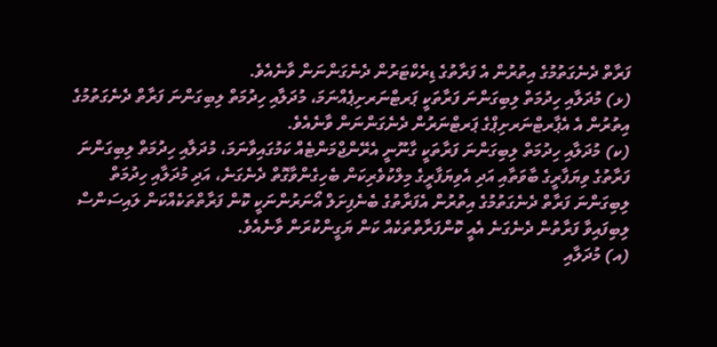ފަރާތް ދެނެގަތުމުގެ އިތުރުން އެ ފަރާތުގެ ޑިރެކްޓަރުން ދެނެގަންނަން ވާނެއެވެ.
(ޅ) މުދަލާއި ހިދުމަތް ލިބިގަންނަ ފަރާތަކީ ޕަރޓްނަރށިޕެއްނަމަ، މުދަލާއި ހިދުމަތް ލިބިގަންނަ ފަރާތް ދެނެގަތުމުގެ އިތުރުން އެ އެޕާރޓްނަރށިޕްގެ ޕަރޓްނަރުން ދެނެގަންނަން ވާނެއެވެ.
(ކ) މުދަލާއި ހިދުމަތް ލިބިގަންނަ ފަރާތަކީ ގާނޫނީ އެރޭންޖްމަންޓެއް ކަމުގައިވާނަމަ، މުދަލާއި ހިދުމަތް ލިބިގަންނަ ފަރާތުގެ ވިޔަފާރީގެ ބާވަތާއި އަދި އެވިޔަފާރީގެ މިލްކުވެރިކަން ބެހިގެންވާގޮތް ދެނެގަނެ، އަދި މުދަލާއި ހިދުމަތް ލިބިގަންނަ ފަރާތް ދެނެގަތުމުގެ އިތުރުން އެފަރާތުގެ ބެނެފިށަލް އޯނަރުންނަކީ ކޮން ފަރާތްތަކެއްކަން ލައިސަންސް ލިބިފައިވާ ފަރާތުން ދެނެގަނެ އެއީ ކޮންފަރާތްތަކެއް ކަން ޔަގީންކުރަން ވާނެއެވެ.
(އ) މުދަލާއި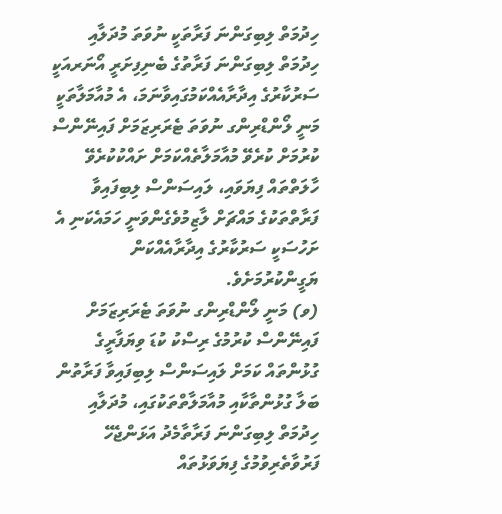ހިދުމަތް ލިބިގަންނަ ފަރާތަކީ ނުވަތަ މުދަލާއި ހިދުމަތް ލިބިގަންނަ ފަރާތުގެ ބެނިފިށަރީ އޯނަރއަކީ ސަރުކާރުގެ އިދާރާއެއްކަމުގައިވާނަމަ، އެ މުއާމަލާތަކީ މަނީ ލޯންޑްރިންގ ނުވަތަ ޓެރަރިޒަމަށް ފައިނޭންސް ކުރުމަށް ކުރެވޭ މުއާމަލާތެއްކަމަށް ށައްކުކުރެވޭ ހާލަތްތައް ފިޔަވައި، ލައިސަންސް ލިބިފައިވާ ފަރާތްތަކުގެ މައްޗަށް ލާޒިމުވެގެންވަނީ ހަމައެކަނި އެ ށަހުސަކީ ސަރުކާރުގެ އިދާރާއެއްކަން ޔަގީންކުރުމަށެވެ.
(ވ) މަނީ ލޯންޑްރިންގ ނުވަތަ ޓެރަރިޒަމަށް ފައިނޭންސް ކުރުމުގެ ރިސްކު ކުޑަ ވިޔަފާރީގެ ގުޅުންތައް ކަމަށް ލައިސަންސް ލިބިފައިވާ ފަރާތުން ބަލާ ގުޅުންތާކާއި މުއާމަލާތްތަކުގައި، މުދަލާއި ހިދުމަތް ލިބިގަންނަ ފަރާތާމެދު އަޅަންޖެހޭ ފަރުވާތެރިވުމުގެ ފިޔަވަޅުތައް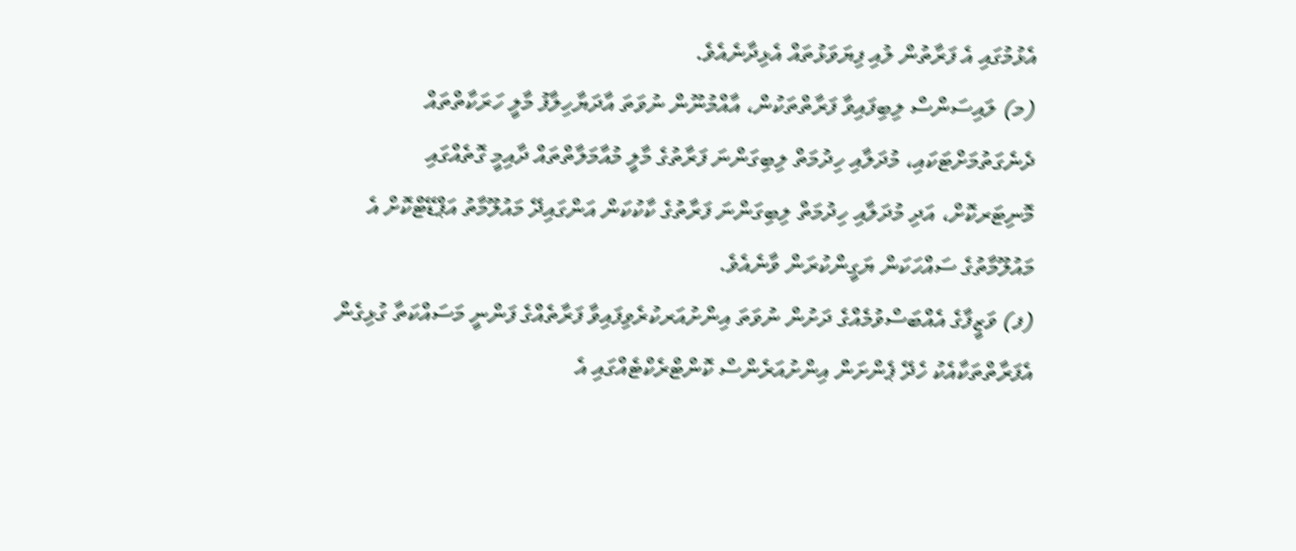އެޅުމުގައި އެ ފަރާތުން ލުއި ފިޔަވަޅުތައް އެޅިދާނެއެވެ.
(މ) ލައިސަންސް ލިބިފައިވާ ފަރާތްތަކުން، އާއްމުނޫން ނުވަތަ އާދަޔާހިލާފު މާލީ ހަރަކާތްތައް ދެނެގަތުމަށްޓަކައި، މުދަލާއި ހިދުމަތް ލިބިގަންނަ ފަރާތުގެ މާލީ މުއާމަލާތްތައް ދާއިމީ ގޮތެއްގައި މޮނިޓަރކޮށް، އަދި މުދަލާއި ހިދުމަތް ލިބިގަންނަ ފަރާތުގެ ކާކުކަން އަންގައިދޭ މައުލޫމާތު އަޕްޑޭޓްކޮށް އެ މައުލޫމާތުގެ ސައްހަކަން ޔަގީންކުރަން ވާނެއެވެ.
(ފ) ވަޒީފާގެ އެއްބަސްވުމެއްގެ ދަށުން ނުވަތަ އިންށުއަރކުރެވިފައިވާ ފަރާތެއްގެ ފަންނީ މަސައްކަތާ ގުޅިގެން އެފަރާތްތަކާއެކު ހެދޭ ޕެންށަން އިންށުއަރެންސް ކޮންޓްރެކްޓެއްގައި އެ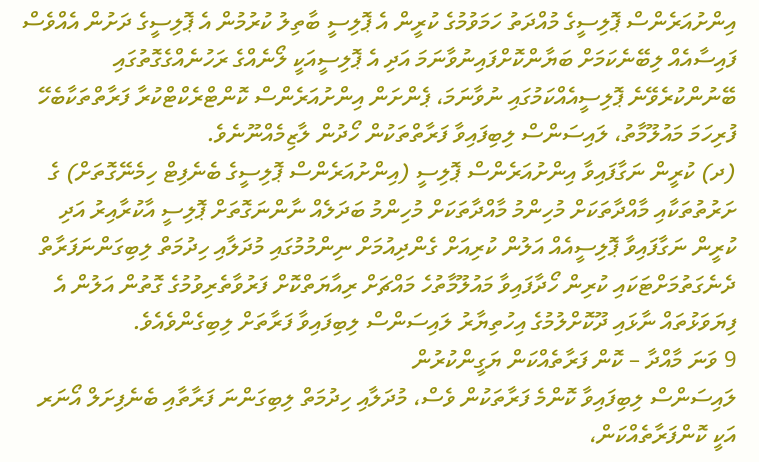އިންށުއަރެންސް ޕޮލިސީގެ މުއްދަތު ހަމަވުމުގެ ކުރީން އެ ޕޮލިސީ ބާތިލު ކުރުމުން އެ ޕޮލިސީގެ ދަށުން އެއްވެސް ފައިސާއެއް ލިބޭނެކަމަށް ބަޔާންކޮށްފައިނުވާނަމަ އަދި އެ ޕޮލިސީއަކީ ލޯނެއްގެ ރަހުނެއްގެގޮތުގައި ބޭނުންކުރެވޭނެ ޕޮލިސީއެއްކަމުގައި ނުވާނަމަ، ޕެންށަން އިންށުއަރެންސް ކޮންޓްރެކްޓްކުރާ ފަރާތްތަކާބެހޭ ފުރިހަމަ މައުލޫމާތު، ލައިސަންސް ލިބިފައިވާ ފަރާތްތަކުން ހޯދުން ލާޒިމެއްނޫނެވެ.
(ދ) ކުރީން ނަގާފައިވާ އިންށުއަރެންސް ޕޮލިސީ (އިންށުއަރެންސް ޕޮލިސީގެ ބެނެފިޓް ހިމެނޭގޮތަށް) ގެ ށަރުތުތަކާއި މާއްދާތަކަށް މުހިންމު މާއްދާތަކަށް މުހިންމު ބަދަލެއް ނާންނަގޮތަށް ޕޮލިސީ އާކުރާއިރު އަދި ކުރީން ނަގާފައިވާ ޕޮލިސީއެއް އަލުން ކުރިއަށް ގެންދިއުމަށް ނިންމުމުގައި މުދަލާއި ހިދުމަތް ލިބިގަންނަފަރާތް ދެނެގަތުމަށްޓަކައި ކުރިން ހޯދާފައިވާ މައުލޫމާތުހެ މައްޗަށް ރިއާޔަތްކޮށް ފަރުވާތެރިވުމުގެ ގޮތުން އަލުން އެ ފިޔަވަޅުތައް ނާޅައި ދޫކޮށްލުމުގެ އިހުތިޔާރު ލައިސަންސް ލިބިފައިވާ ފަރާތަށް ލިބިގެންވެއެވެ.
9 ވަނަ މާއްދާ – ކޮން ފަރާތެއްކަން ޔަގީންކުރުން
ލައިސަންސް ލިބިފައިވާ ކޮންމެ ފަރާތަކުން ވެސް، މުދަލާއި ހިދުމަތް ލިބިގަންނަ ފަރާތާއި ބެނެފިށަލް އޯނަރ އަކީ ކޮންފަރާތެއްކަން،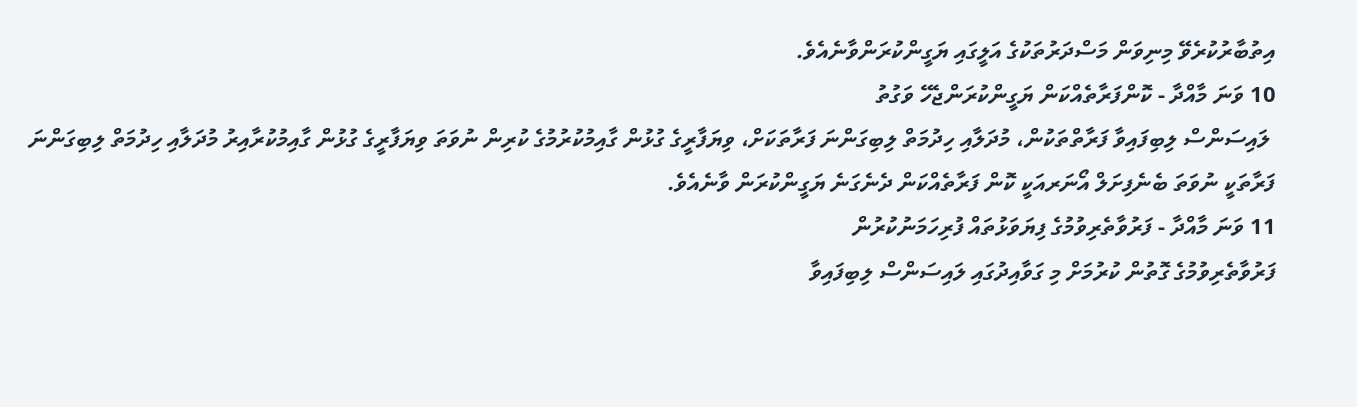އިތުބާރުކުރެވޭ މިނިވަން މަސްދަރުތަކުގެ އަލީގައި ޔަގީންކުރަންވާނެއެވެ.
10 ވަނަ މާއްދާ - ކޮންފަރާތެއްކަން ޔަގީންކުރަންޖެހޭ ވަގުތު
 ލައިސަންސް ލިބިފައިވާ ފަރާތްތަކުން، މުދަލާއި ހިދުމަތް ލިބިގަންނަ ފަރާތަކަށް، ވިޔަފާރީގެ ގުޅުން ގާއިމުކުރުމުގެ ކުރިން ނުވަތަ ވިޔަފާރީގެ ގުޅުން ގާއިމުކުރާއިރު މުދަލާއި ހިދުމަތް ލިބިގަންނަ ފަރާތަކީ ނުވަތަ ބެނެފިށަލް އޯނަރއަކީ ކޮން ފަރާތެއްކަން ދެނެގަނެ ޔަގީންކުރަން ވާނެއެވެ.
11 ވަނަ މާއްދާ - ފަރުވާތެރިވުމުގެ ފިޔަވަޅުތައް ފުރިހަމަނުކުރުން
ފަރުވާތެރިވުމުގެ ގޮތުން ކުރުމަށް މި ގަވާއިދުގައި ލައިސަންސް ލިބިފައިވާ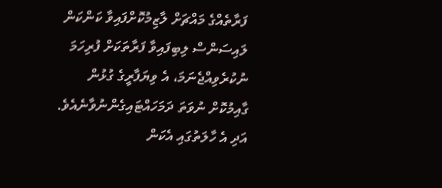ފަރާތެއްގެ މައްޗަށް ލާޒިމުކޮށްފައިވާ ކަންކަން ލައިސަންސް ލިބިފައިވާ ފަރާތަކަށް ފުރިހަމަ ނުކުރެވިއްޖެނަމަ، އެ ވިޔަފާރީގެ ގުޅުން ގާއިމުކޮށް ނުވަތަ ދަމަހައްޓައިގެންނުވާނެއެވެ. އަދި އެ ހާލަތުގައި އެކަން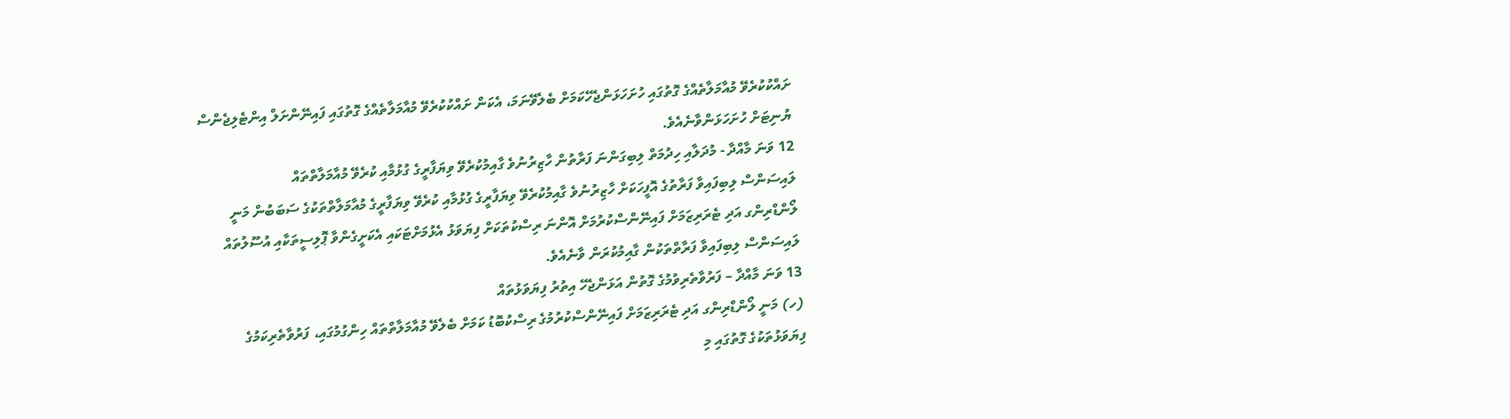ށައްކުކުރެވޭ މުއާމަލާތެއްގެ ގޮތުގައި ހުށަހަޅަންޖެހޭކަމަށް ބެލެވޭނަމަ، އެކަން ށައްކުކުރެވޭ މުއާމަލާތެއްގެ ގޮތުގައި ފައިނޭންށަލް އިންޓެލިޖެންސް ޔުނިޓަށް ހުށަހަޅަންވާނެއެވެ.
12 ވަނަ މާއްދާ - މުދަލާއި ހިދުމަތް ލިބިގަންނަ ފަރާތުން ހާޒިރުނުވެ ގާއިމުކުރެވޭ ވިޔަފާރީގެ ގުޅުމާއި ކުރެވޭ މުއާމަލާތްތައް
ލައިސަންސް ލިބިފައިވާ ފަރާތުގެ އޮފީހަކަށް ހާޒިރުނުވެ ގާއިމުކުރެވޭ ވިޔަފާރީގެ ގުޅުމާއި ކުރެވޭ ވިޔަފާރީގެ މުއާމަލާތްތަކުގެ ސަބަބުން މަނީ ލޯންޑްރިންގ އަދި ޓެރަރިޒަމަށް ފައިނޭންސްކުރުމަށް އޮންނަ ރިސްކުތަކަށް ފިޔަވަޅު އެޅުމަށްޓަކައި އެކަށީގެންވާ ޕޮލިސީތަކާއި އުސޫލުތައް ލައިސަންސް ލިބިފައިވާ ފަރާތްތަކުން ގާއިމުކުރަން ވާނެއެވެ.
13 ވަނަ މާއްދާ – ފަރުވާތެރިވުމުގެ ގޮތުން އަޅަންޖެހޭ އިތުރު ފިޔަވަޅުތައް
(ހ) މަނީ ލޯންޑްރިންގ އަދި ޓެރަރިޒަމަށް ފައިނޭންސްކުރުމުގެ ރިސްކުބޮޑު ކަމަށް ބެލެވޭ މުއާމަލާތްތައް ހިންގުމުގައި، ފަރުވާތެރިކަމުގެ ފިޔަވަޅުތަކުގެ ގޮތުގައި މި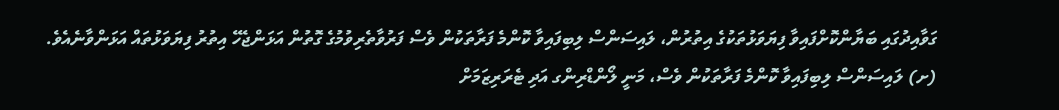ގަވާއިދުގައި ބަޔާންކޮށްފައިވާ ފިޔަވަޅުތަކުގެ އިތުރުން، ލައިސަންސް ލިބިފައިވާ ކޮންމެ ފަރާތަކުން ވެސް ފަރުވާތެރިވުމުގެ ގޮތުން އަޅަންޖެހޭ އިތުރު ފިޔަވަޅުތައް އަޅަންވާނެއެވެ.
(ށ) ލައިސަންސް ލިބިފައިވާ ކޮންމެ ފަރާތަކުން ވެސް، މަނީ ލޯންޑްރިންގ އަދި ޓެރަރިޒަމަށް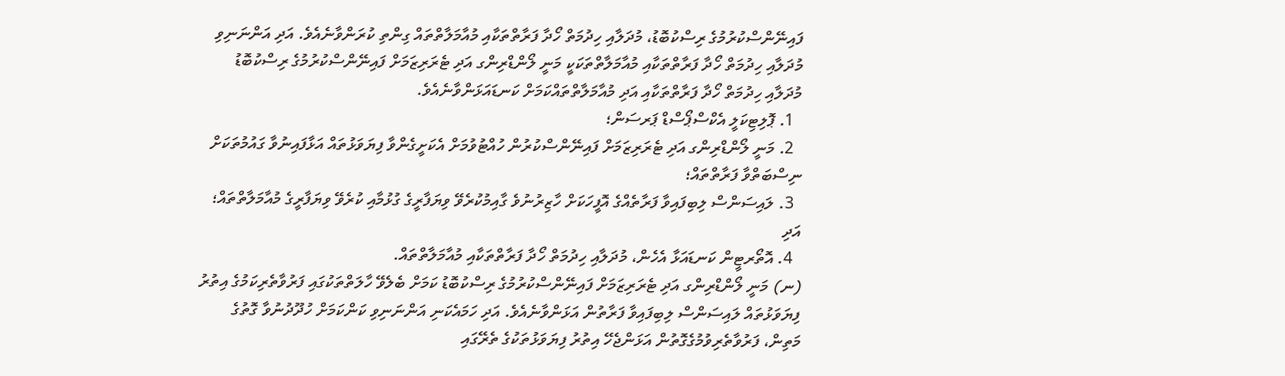ފައިނޭންސްކުރުމުގެ ރިސްކުބޮޑު، މުދަލާއި ހިދުމަތް ހޯދާ ފަރާތްތަކާއި މުއާމަލާތްތައް ގިންތި ކުރަންވާނެއެވެ. އަދި އަންނަނިވި މުދަލާއި ހިދުމަތް ހޯދާ ފަރާތްތަކާއި މުއާމަލާތްތަކަކީ މަނީ ލޯންޑްރިންގ އަދި ޓެރަރިޒަމަށް ފައިނޭންސްކުރުމުގެ ރިސްކުބޮޑު މުދަލާއި ހިދުމަތް ހޯދާ ފަރާތްތަކާއި އަދި މުއާމަލާތްތައްކަމަށް ކަނޑައަޅަންވާނެއެވެ.
  1. ޕޮލިޓިކަލީ އެކްސްޕޯސްޑް ޕަރސަން؛
  2. މަނީ ލޯންޑްރިންގ އަދި ޓެރަރިޒަމަށް ފައިނޭންސްކުރުން ހުއްޓުވުމަށް އެކަށީގެންވާ ފިޔަވަޅުތައް އަޅާފައިނުވާ ގައުމުތަކަށް ނިސްބަތްވާ ފަރާތްތައް؛
  3. ލައިސަންސް ލިބިފައިވާ ފަރާތެއްގެ އޮފީހަކަށް ހާޒިރުނުވެ ގާއިމުކުރެވޭ ވިޔަފާރީގެ ގުޅުމާއި ކުރެވޭ ވިޔަފާރީގެ މުއާމަލާތްތައް؛ އަދި
  4. އޮތޯރޓީން ކަނޑައަޅާ އެހެން، މުދަލާއި ހިދުމަތް ހޯދާ ފަރާތްތަކާއި މުއާމަލާތްތައް.
(ނ) މަނީ ލޯންޑްރިންގ އަދި ޓެރަރިޒަމަށް ފައިނޭންސްކުރުމުގެ ރިސްކުބޮޑު ކަމަށް ބެލެވޭ ހާލަތްތަކުގައި ފަރުވާތެރިކަމުގެ އިތުރު ފިޔަވަޅުތައް ލައިސަންސް ލިބިފައިވާ ފަރާތުން އަޅަންވާނެއެވެ. އަދި ހަމައެކަނި އަންނަނިވި ކަންކަމަށް ހުދޫދުނުވާ ގޮތުގެ މަތިން، ފަރުވާތެރިވުމުގެގޮތުން އަޅަންޖެހޭ އިތުރު ފިޔަވަޅުތަކުގެ ތެރޭގައި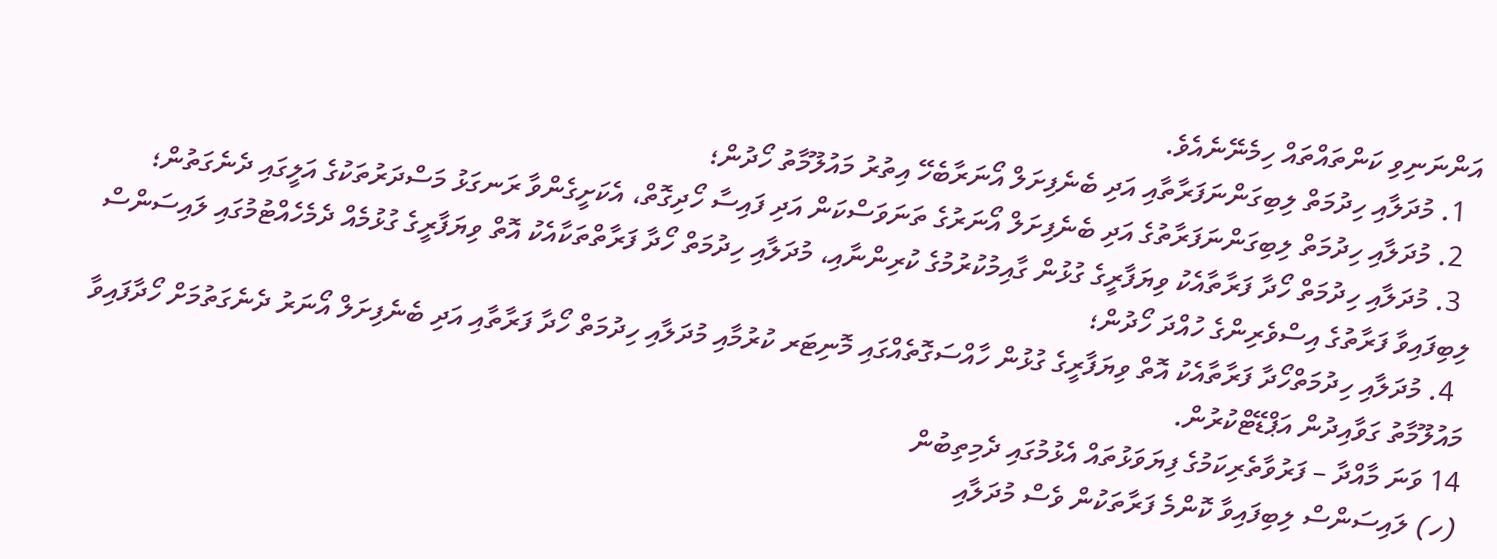އަންނަނިވި ކަންތައްތައް ހިމެނޭނެއެވެ.
  1. މުދަލާއި ހިދުމަތް ލިބިގަންނަފަރާތާއި އަދި ބެނެފިށަލް އޯނަރާބެހޭ އިތުރު މައުލޫމާތު ހޯދުން؛
  2. މުދަލާއި ހިދުމަތް ލިބިގަންނަފަރާތުގެ އަދި ބެނެފިށަލް އޯނަރުގެ ތަނަވަސްކަން އަދި ފައިސާ ހޯދިގޮތް، އެކަށީގެންވާ ރަނގަޅު މަސްދަރުތަކުގެ އަލީގައި ދެނެގަތުން؛
  3. މުދަލާއި ހިދުމަތް ހޯދާ ފަރާތާއެކު ވިޔަފާރީގެ ގުޅުން ގާއިމުކުރުމުގެ ކުރިންނާއި، މުދަލާއި ހިދުމަތް ހޯދާ ފަރާތްތަކާއެކު އޮތް ވިޔަފާރީގެ ގުޅުމެއް ދެމެހެއްޓުމުގައި ލައިސަންސް ލިބިފައިވާ ފަރާތުގެ އިސްވެރިންގެ ހުއްދަ ހޯދުން؛
  4. މުދަލާއި ހިދުމަތްހޯދާ ފަރާތާއެކު އޮތް ވިޔަފާރީގެ ގުޅުން ހާއްސަގޮތެއްގައި މޮނިޓަރ ކުރުމާއި މުދަލާއި ހިދުމަތް ހޯދާ ފަރާތާއި އަދި ބެނެފިށަލް އޯނަރު ދެނެގަތުމަށް ހޯދާފައިވާ މައުލޫމާތު ގަވާއިދުން އަޕްޑޭޓްކުރުން.
14 ވަނަ މާއްދާ – ފަރުވާތެރިކަމުގެ ފިޔަވަޅުތައް އެޅުމުގައި ދެމިތިބުން
(ހ) ލައިސަންސް ލިބިފައިވާ ކޮންމެ ފަރާތަކުން ވެސް މުދަލާއި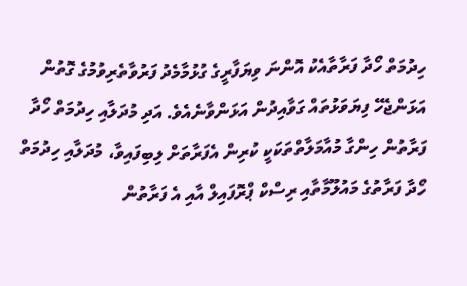ހިދުމަތް ހޯދާ ފަރާތާއެކު އޮންނަ ވިޔަފާރީގެ ގުޅުމާމެދު ފަރުވާތެރިވުމުގެ ގޮތުން އަޅަންޖެހޭ ފިޔަވަޅުތައް ގަވާއިދުން އަޅަންވާނެއެވެ. އަދި މުދަލާއި ހިދުމަތް ހޯދާ ފަރާތުން ހިންގާ މުއާމަލާތްތަކަކީ ކުރިން އެފަރާތަށް ލިބިފައިވާ، މުދަލާއި ހިދުމަތް ހޯދާ ފަރާތުގެ މައުލޫމާތާއި ރިސްކް ޕްރޮފައިލް އާއި އެ ފަރާތުން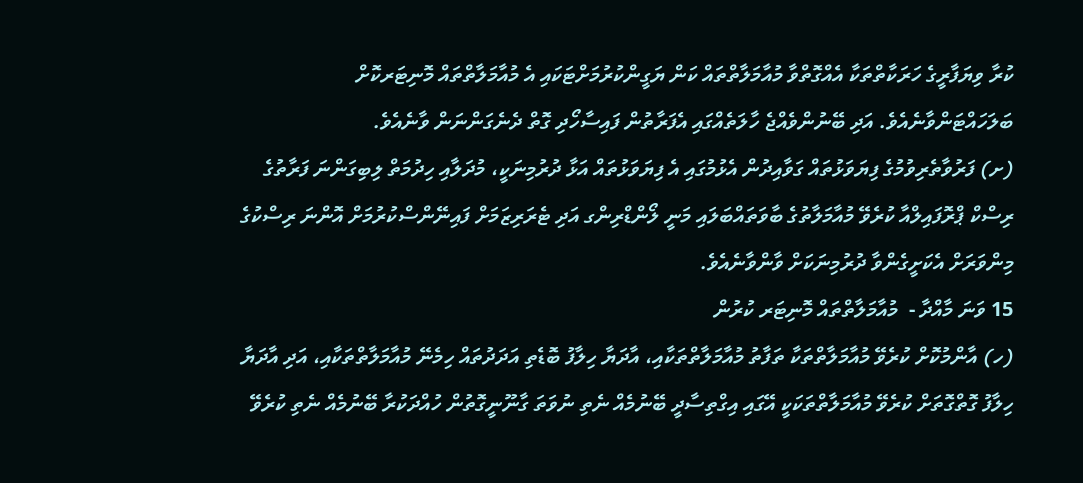ކުރާ ވިޔަފާރީގެ ހަރަކާތްތަކާ އެއްގޮތްވާ މުއާމަލާތްތައް ކަން ޔަގީންކުރުމަށްޓަކައި އެ މުއާމަލާތްތައް މޮނިޓަރކޮށް ބަލަހައްޓަންވާނެއެވެ. އަދި ބޭނުންވެއްޖެ ހާލަތެއްގައި އެފަރާތުން ފައިސާހޯދި ގޮތް ދެނެގަންނަން ވާނެއެވެ.
(ށ) ފަރުވާތެރިވުމުގެ ފިޔަވަޅުތައް ގަވާއިދުން އެޅުމުގައި އެ ފިޔަވަޅުތައް އަޅާ ދުރުމިނަކީ، މުދަލާއި ހިދުމަތް ލިބިގަންނަ ފަރާތުގެ ރިސްކް ޕްރޮފައިލްއާ ކުރެވޭ މުއާމަލާތުގެ ބާވަތައްބަލައި މަނީ ލޯންޑްރިންގ އަދި ޓެރަރިޒަމަށް ފައިނޭންސްކުރުމަށް އޮންނަ ރިސްކުގެ މިންވަރަށް އެކަށީގެންވާ ދުރުމިނަކަށް ވާންވާނެއެވެ.
15 ވަނަ މާއްދާ -  މުއާމަލާތްތައް މޮނިޓަރ ކުރުން
(ހ) އާންމުކޮށް ކުރެވޭ މުއާމަލާތްތަކާ ތަފާތު މުއާމަލާތްތަކާއި، އާދަޔާ ހިލާފު ބޮޑެތި އަދަދުތައް ހިމެނޭ މުއާމަލާތްތަކާއި، އަދި އާދަޔާ ހިލާފު ގޮތްގޮތަށް ކުރެވޭ މުއާމަލާތްތަކަކީ އޭގައި އިގްތިސާދީ ބޭނުމެއް ނެތި ނުވަތަ ގާނޫނީގޮތުން ހުއްދަކުރާ ބޭނުމެއް ނެތި ކުރެވޭ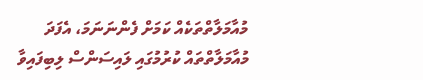މުއާމަލާތްތަކެއް ކަމަށް ފެންނަނަމަ، އެފަދަ މުއާމަލާތްތައް ކުރުމުގައި ލައިސަންސް ލިބިފައިވާ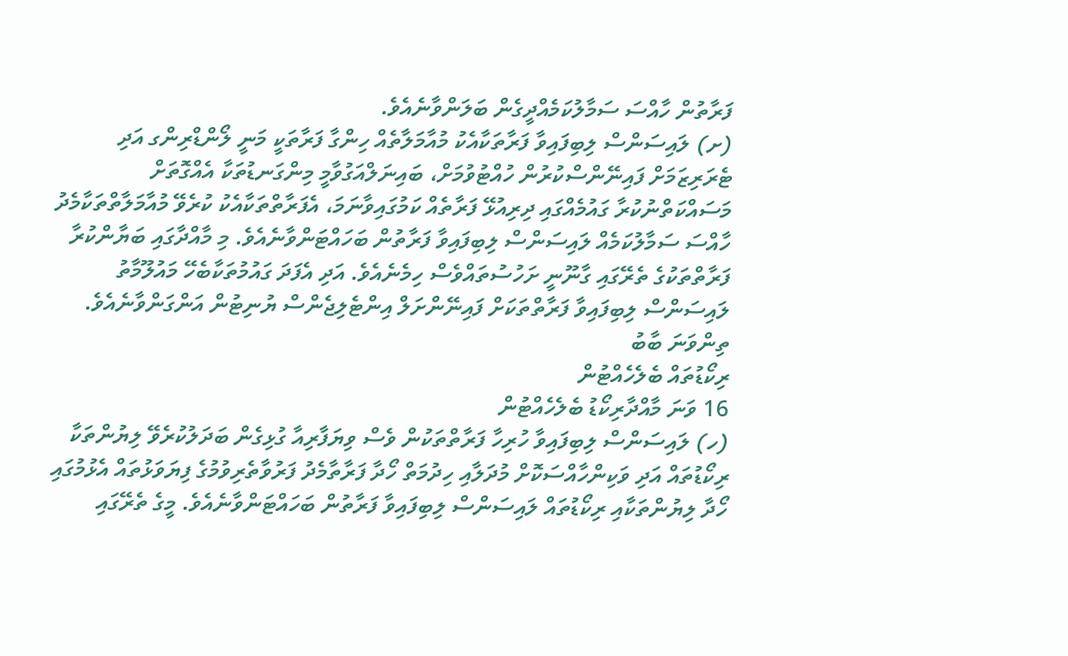ފަރާތުން ހާއްސަ ސަމާލުކަމެއްދީގެން ބަލަންވާނެއެވެ.
(ށ) ލައިސަންސް ލިބިފައިވާ ފަރާތަކާއެކު މުއާމަލާތެއް ހިންގާ ފަރާތަކީ މަނީ ލޯންޑްރިންގ އަދި ޓެރަރިޒަމަށް ފައިނޭންސްކުރުން ހުއްޓުވުމަށް، ބައިނަލްއަގުވާމީ މިންގަނޑުތަކާ އެއްގޮތަށް މަސައްކަތްނުކުރާ ގައުމެއްގައި ދިރިއުޅޭ ފަރާތެއް ކަމުގައިވާނަމަ، އެފަރާތްތަކާއެކު ކުރެވޭ މުއާމަލާތްތަކާމެދު ހާއްސަ ސަމާލުކަމެއް ލައިސަންސް ލިބިފައިވާ ފަރާތުން ބަހައްޓަންވާނެއެވެ. މި މާއްދާގައި ބަޔާންކުރާ ފަރާތްތަކުގެ ތެރޭގައި ގާނޫނީ ށަހުސުތައްވެސް ހިމެނެއެވެ. އަދި އެފަދަ ގައުމުތަކާބެހޭ މައުލޫމާތު ލައިސަންސް ލިބިފައިވާ ފަރާތްތަކަށް ފައިނޭންށަލް އިންޓެލިޖެންސް ޔުނިޓުން އަންގަންވާނެއެވެ.
ތިންވަނަ ބާބު
ރިކޯޑުތައް ބެލެހެއްޓުން
16 ވަނަ މާއްދާރިކޯޑު ބެލެހެއްޓުން
(ހ) ލައިސަންސް ލިބިފައިވާ ހުރިހާ ފަރާތްތަކުން ވެސް ވިޔަފާރިއާ ގުޅިގެން ބަދަލުކުރެވޭ ލިޔުންތަކާ ރިކޯޑުތައް އަދި ވަކިންހާއްސަކޮށް މުދަލާއި ހިދުމަތް ހޯދާ ފަރާތާމެދު ފަރުވާތެރިވުމުގެ ފިޔަވަޅުތައް އެޅުމުގައި ހޯދާ ލިޔުންތަކާއި ރިކޯޑުތައް ލައިސަންސް ލިބިފައިވާ ފަރާތުން ބަހައްޓަންވާނެއެވެ. މީގެ ތެރޭގައި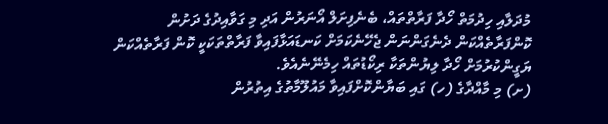މުދަލާއި ހިދުމަތް ހޯދާ ފަރާތްތައް، ބެނެފިށަލް އޯނަރުން އަދި މި ގަވާއިދުގެ ދަށުން ކޮންފަރާތެއްކަން ދެނެގަންނަން ޖެހޭނެކަމަށް ކަނޑައަޅާފައިވާ ފަރާތްތަކަކީ ކޮން ފަރާތެއްކަން ޔަގީންކުރުމަށް ހޯދާ ލިޔުންތަކާ ރިކޯޑުތައް ހިމެނޭނެއެވެ.
(ށ) މި މާއްދާގެ (ހ) ގައި ބަޔާންކޮށްފައިވާ މައުލޫމާތުގެ އިތުރުން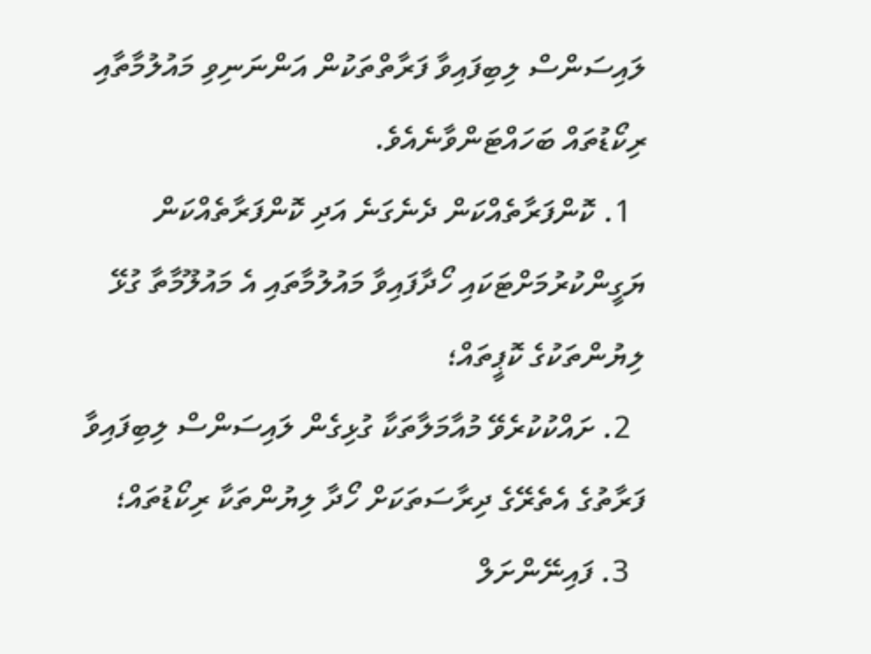ލައިސަންސް ލިބިފައިވާ ފަރާތްތަކުން އަންނަނިވި މައުލުމާތާއި ރިކޯޑުތައް ބަހައްޓަންވާނެއެވެ.
  1. ކޮންފަރާތެއްކަން ދެނެގަނެ އަދި ކޮންފަރާތެއްކަން ޔަގީންކުރުމަށްޓަކައި ހޯދާފައިވާ މައުލުމާތައި އެ މައުލޫމާތާ ގުޅޭ ލިޔުންތަކުގެ ކޮޕީތައް؛
  2. ށައްކުކުރެވޭ މުއާމަލާތަކާ ގުޅިގެން ލައިސަންސް ލިބިފައިވާ ފަރާތުގެ އެތެރޭގެ ދިރާސަތަކަށް ހޯދާ ލިޔުންތަކާ ރިކޯޑުތައް؛
  3. ފައިނޭންށަލް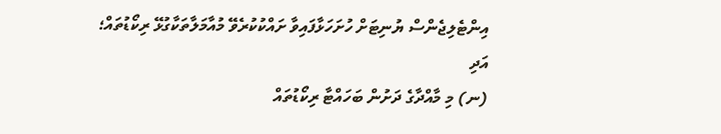އިންޓެލިޖެންސް ޔުނިޓަށް ހުށަހަޅާފައިވާ ށައްކުކުރެވޭ މުއާމަލާތަކާގުޅޭ ރިކޯޑުތައް؛ އަދި
(ނ) މި މާއްދާގެ ދަށުން ބަހައްޓާ ރިކޯޑުތައް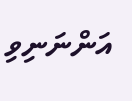އަންނަނިވި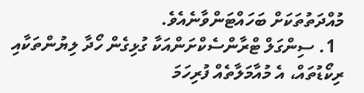މުއްދަތުތަކަށް ބަހައްޓަންވާނެއެވެ.
  1. ސިންގަލް ޓްރާންސެކްށަންއަކާ ގުޅިގެން ހޯދާ ލިޔުންތަކާއި ރިކޯޑުތައް، އެ މުއާމަލާތެއް ފުރިހަމަ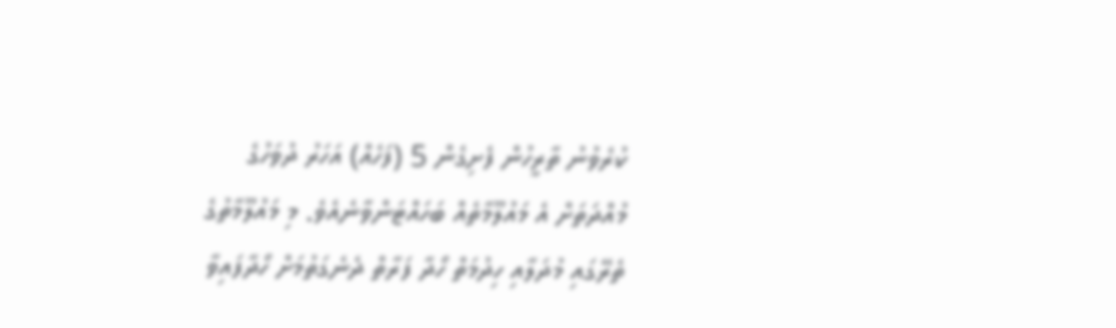ކުރެވުނު ތާރީހުން ފެށިގެން 5 (ފަހެއް) އަހަރު ދުވަހުގެ މުއްދަތަށް އެ މައުލޫމާތެއް ބަހައްޓަންވާނެއެވެ. މި މައުލޫމާތުގެ ތެރޭގައި މުދަލާއި ހިދުމަތް ހޯދާ ފަރާތް ދެނެގަތުމަށް ހޯދާފައިވާ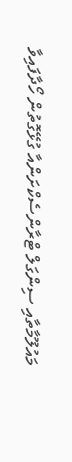މައުލޫމާތާއި ސިންގަލް ޓްރާންސެކްށަންއާ ގުޅޭގޮތުން ހޯދާފައިވާ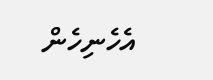އެހެނިހެން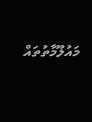މައުލޫމާތުތައް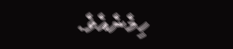ހިމެނެއެވެ.